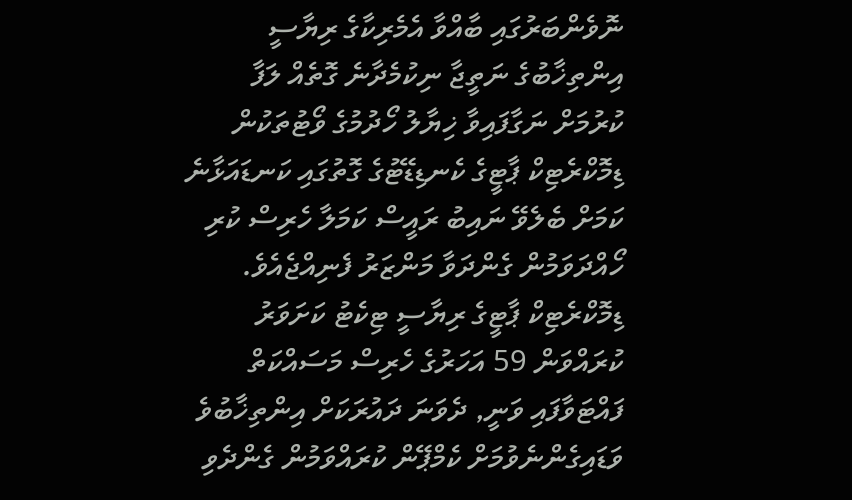ނޮވެންބަރުގައި ބާއްވާ އެމެރިކާގެ ރިޔާސީ އިންތިޚާބުގެ ނަތީޖާ ނިކުމެދާނެ ގޮތެއް ލަފާ ކުރުމަށް ނަގާފައިވާ ޚިޔާލު ހޯދުމުގެ ވޯޓުތަކުން ޑިމޮކްރެޓިކް ޕާޓީގެ ކެނޑިޑޭޓުގެ ގޮތުގައި ކަނޑައަޅާނެ ކަމަށް ބެލެވޭ ނައިބު ރައީސް ކަމަލާ ހެރިސް ކުރި ހޯއްދަވަމުން ގެންދަވާ މަންޒަރު ފެނިއްޖެއެވެ. ޑިމޮކްރެޓިކް ޕާޓީގެ ރިޔާސީ ޓިކެޓު ކަށަވަރު ކުރައްވަން 59 އަހަރުގެ ހެރިސް މަސައްކަތް ފައްޓަވާފައި ވަނީ, ދެވަނަ ދައުރަކަށް އިންތިޚާބުވެ ވަޑައިގެންނެވުމަށް ކެމްޕޭން ކުރައްވަމުން ގެންދެވި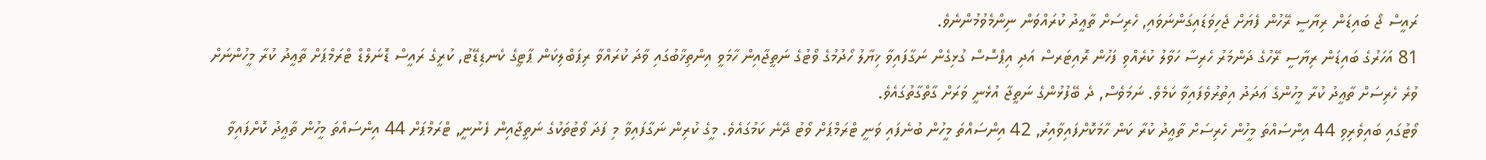ރައީސް ޖޯ ބައިޑަން ރިޔާސީ ރޭހުން ފެޔަށް ޖެހިވަޑައިގަންނަވައި, ހެރިސަށް ތާޢީދު ކުރައްވަން ނިންމެވުމުންނެވެ.
81 އަހަރުގެ ބައިޑަން ރިޔާސީ ރޭހުގެ ދަންމަރު ހެރިސާ ހަވާލު ކުރެއްވި ފަހުން ރޮއިޓަރސް އަދި އިޕްސޮސް ގުޅިގެން ނަގާފައިވާ ޚިޔާލު ހޯދުމުގެ ވޯޓުގެ ނަތީޖާއިން ހާމަވީ އިންތިޚާބުގައި ވާދަ ކުރައްވާ ރިޕަބްލިކަން ޕާޓީގެ ކެނޑިޑޭޓު, ކުރީގެ ރައީސް ޑޮނަލްޑް ޓްރަމްޕަށް ތާޢީދު ކުރާ މީހުންނަށް ވުރެ ހެރިސަށް ތާޢީދު ކުރާ މީހުންގެ ޢަދަދު އިތުރުވެފައިވާ ކަމެވެ. ނަމަވެސް, ދެ ބޭފުޅުންގެ ނަތީޖާ އުޅެނީ ވަރަށް ގާތްގާތުގައެވެ.
ވޯޓުގައި ބައިވެރިވި 44 އިންސައްތަ މީހުން ހެރިސަށް ތާޢީދު ކުރާ ކަން ހާމަކޮށްފައިވާއިރު, 42 އިންސައްތަ މީހުން ބުނެފައި ވަނީ ޓްރަމްޕަށް ވޯޓު ދޭނެ ކަމުގައެވެ. މީގެ ކުރިން ނަގާފައިވާ މި ފަދަ ވޯޓުތަކުގެ ނަތީޖާއިން ފެނުނީ, ޓްރަމްޕަށް 44 އިންސައްތަ މީހުން ތާޢީދު ކޮށްފައިވާ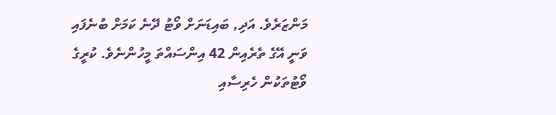މަންޒަރެވެ. އަދި, ބައިޑަނަށް ވޯޓު ދޭނެ ކަމަށް ބުނެފައި ވަނީ އޭގެ ތެރެއިން 42 އިންސައްތަ މީހުންނެވެ. ކުރީގެ ވޯޓުތަކުން ހެރިސާއި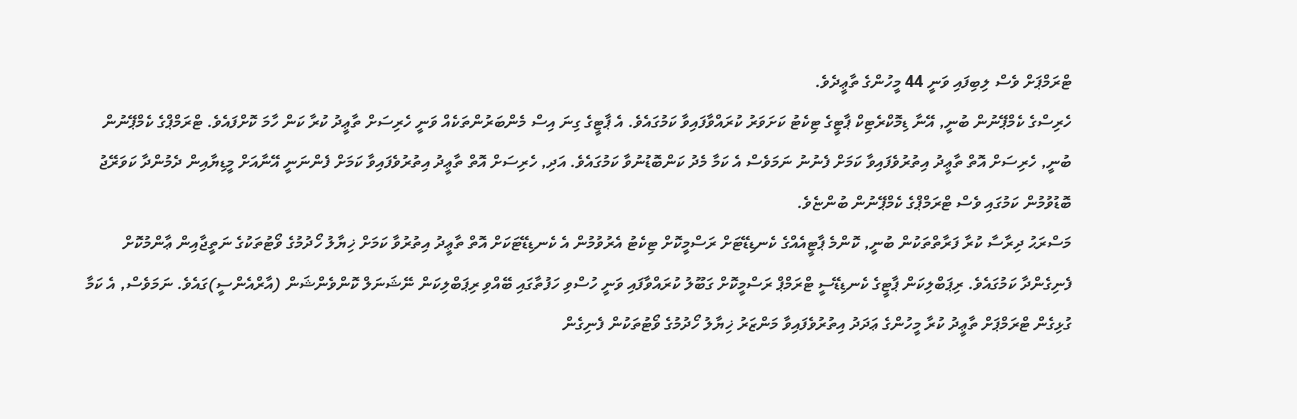ޓްރަމްޕަށް ވެސް ލިބިފައި ވަނީ 44 މީހުންގެ ތާޢީދެވެ.
ހެރިސްގެ ކެމްޕޭނުން ބުނީ, އޭނާ ޑިމޮކްރެޓިކް ޕާޓީގެ ޓިކެޓު ކަށަވަރު ކުރައްވާފައިވާ ކަމުގައެވެ. އެ ޕާޓީގެ ގިނަ އިސް މެންބަރުންތަކެއް ވަނީ ހެރިސަށް ތާޢީދު ކުރާ ކަން ހާމަ ކޮށްފައެވެ. ޓްރަމްޕްގެ ކެމްޕޭނުން ބުނީ, ހެރިސަށް އޮތް ތާޢީދު އިތުރުވެފައިވާ ކަމަށް ފެނުނު ނަމަވެސް އެ ކަމާ މެދު ކަންބޮޑުނުވާ ކަމުގައެވެ. އަދި, ހެރިސަށް އޮތް ތާޢީދު އިތުރުވެފައިވާ ކަމަށް ފެންނަނީ އޭނާއަށް މީޑިޔާއިން ދެމުންދާ ކަވަރޭޖު ބޮޑުވުމުން ކަމުގައި ވެސް ޓްރަމްޕްގެ ކެމްޕޭނުން ބުންޏެވެ.
މަސްރަޙު ދިރާސާ ކުރާ ފަރާތްތަކުން ބުނީ, ކޮންމެ ޕާޓީއެއްގެ ކެނޑިޑޭޓަށް ރަސްމީކޮށް ޓިކެޓު އެރުވުމުން އެ ކެނޑިޑޭޓަކަށް އޮތް ތާޢީދު އިތުރުވާ ކަމަށް ޚިޔާލު ހޯދުމުގެ ވޯޓުތަކުގެ ނަތީޖާއިން ޢާންމުކޮށް ފެނިގެންދާ ކަމުގައެވެ. ރިޕަބްލިކަން ޕާޓީގެ ކެނޑިޑޭސީ ޓްރަމްޕް ރަސްމީކޮށް ގަބޫލު ކުރައްވާފައި ވަނީ ހުސްވި ހަފުތާގައި ބޭއްވި ރިޕަބްލިކަން ނޭޝަނަލް ކޮންވެންޝަން (އާރްއެންސީ)ގައެވެ. ނަމަވެސް, އެ ކަމާ ގުޅިގެން ޓްރަމްޕަށް ތާޢީދު ކުރާ މީހުންގެ ޢަދަދު އިތުރުވެފައިވާ މަންޒަރު ޚިޔާލު ހޯދުމުގެ ވޯޓުތަކުން ފެނިގެން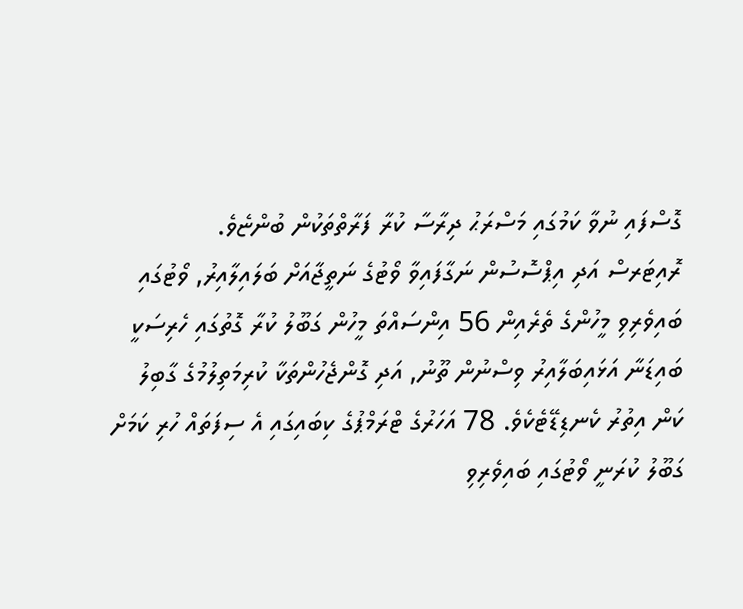ގޮސްފައި ނުވާ ކަމުގައި މަސްރަޙު ދިރާސާ ކުރާ ފަރާތްތަކުން ބުންޏެވެ.
ރޮއިޓަރސް އަދި އިޕްސޮސުން ނަގާފައިވާ ވޯޓުގެ ނަތީޖާއަށް ބަލައިލާއިރު, ވޯޓުގައި ބައިވެރިވި މީހުންގެ ތެރެއިން 56 އިންސައްތަ މީހުން ގަބޫލު ކުރާ ގޮތުގައި ހެރިސަކީ ބައިޑަނާ އަޅައިބަލާއިރު ވިސްނުން ތޫނު, އަދި ގޮންޖެހުންތަކާ ކުރިމަތިލުމުގެ ގާބިލު ކަން އިތުރު ކެނޑިޑޭޓެކެވެ. 78 އަހަރުގެ ޓްރަމްޕުގެ ކިބައިގައި އެ ސިފަތައް ހުރި ކަމަށް ގަބޫލު ކުރަނީ ވޯޓުގައި ބައިވެރިވި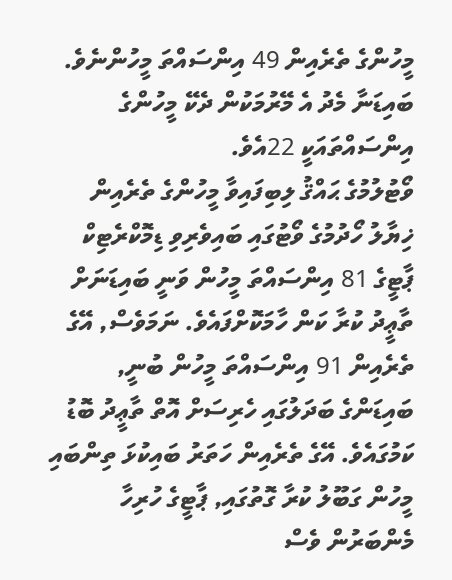މީހުންގެ ތެރެއިން 49 އިންސައްތަ މީހުންނެވެ. ބައިޑަނާ މެދު އެ މޭރުމަކުން ދެކޭ މީހުންގެ އިންސައްތައަކީ 22އެވެ.
ވޯޓުލުމުގެ ޙައްޤު ލިބިފައިވާ މީހުންގެ ތެރެއިން ޚިޔާލު ހޯދުމުގެ ވޯޓުގައި ބައިވެރިވި ޑިމޮކްރެޓިކް ޕާޓީގެ 81 އިންސައްތަ މީހުން ވަނީ ބައިޑަނަށް ތާޢީދު ކުރާ ކަން ހާމަކޮށްފައެވެ. ނަމަވެސް, އޭގެ ތެރެއިން 91 އިންސައްތަ މީހުން ބުނީ, ބައިޑަންގެ ބަދަލުގައި ހެރިސަށް އޮތް ތާޢީދު ބޮޑު ކަމުގައެވެ. އޭގެ ތެރެއިން ހަތަރު ބައިކުޅަ ތިންބައި މީހުން ގަބޫލު ކުރާ ގޮތުގައި, ޕާޓީގެ ހުރިހާ މެންބަރުން ވެސް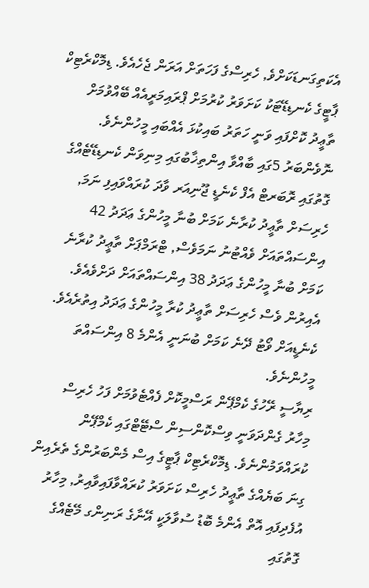އެކަތިގަނޑަކަށްވެ, ހެރިސްގެ ފަހަތަށް އަރަން ޖެހެއެވެ. ޑިމޮކްރެޓިކް ޕާޓީގެ ކެނޑިޑޭޓަކު ކަށަވަރު ކުރުމަށް ޕްރައިމަރީއެއް ބޭއްވުމަށް ތާޢީދު ކޮށްފައި ވަނީ ހަތަރު ބައިކުޅަ އެއްބައި މީހުންނެވެ.
ނޮވެންބަރު 5ގައި ބާއްވާ އިންތިޚާބުގައި މިނިވަން ކެނޑިޑޭޓެއްގެ ގޮތުގައި ރޮބަރޓް އެފް ކެނެޑީ ޖޫނިއަރ ވާދަ ކުރައްވައިފި ނަމަ, ހެރިސަށް ތާޢީދު ކުރާނެ ކަމަށް ބުނާ މީހުންގެ ޢަދަދު 42 އިންސައްތައަށް ވެއްޓުނު ނަމަވެސް, ޓްރަމްޕަށް ތާޢީދު ކުރާނެ ކަމަށް ބުނާ މީހުންގެ ޢަދަދު 38 އިންސައްތައަށް ދަށްވެއެވެ. އެއިރުން ވެސް ހެރިސަށް ތާޢީދު ކުރާ މީހުންގެ ޢަދަދު އިތުރެއެވެ. ކެނެޑީއަށް ވޯޓު ދޭނެ ކަމަށް ބުނަނީ އެންމެ 8 އިންސައްތަ މީހުންނެވެ.
ރިޔާސީ ރޭހުގެ ކެމްޕޭން ރަސްމީކޮށް ފެއްޓެވުމަށް ފަހު ހެރިސް މިހާރު ގެންދަވަނީ ވިސްކޮންސިން ސްޓޭޓްގައި ކެމްޕޭން ކުރައްވަމުންނެވެ. ޑިމޮކްރެޓިކް ޕާޓީގެ އިސް މެންބަރުންގެ ތެރެއިން ގިނަ ބަޔެއްގެ ތާޢީދު ހެރިސް ކަށަވަރު ކުރައްވާފައިވާއިރު, މިހާރު އުފެދިފައި އޮތް އެންމެ ބޮޑު ސުވާލަކީ އޭނާގެ ރަނިންގ މޭޓެއްގެ ގޮތުގައި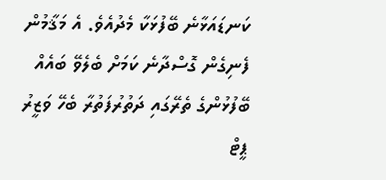ކަނޑައަޅާނެ ބޭފުޅަކާ މެދުއެވެ. އެ މަޤާމުން ފެނިގެން ގޮސްދާނެ ކަމަށް ބެލެވޭ ބައެއް ބޭފުޅުންގެ ތެރޭގައި ދަތުރުފަތުރާ ބެހޭ ވަޒީރު ޕީޓް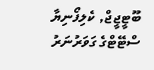ބޫޓީޖީޖް, ކެލިފޯނިޔާ ސްޓޭޓްގެ ގަވަރުނަރު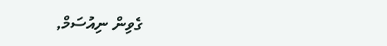ގެވިން ނިއުސަމް,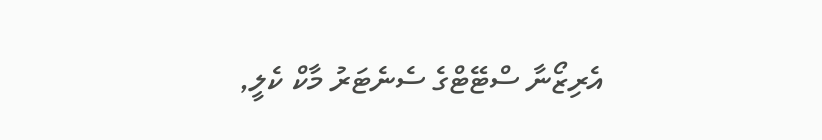އެރިޒޯނާ ސްޓޭޓްގެ ސެނެޓަރު މާކް ކެލީ,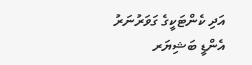އަދި ކެންޓަކީގެ ގަވަރުނަރު އެންޑީ ބަޝިޔަރ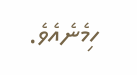ހިމެނެއެވެ.